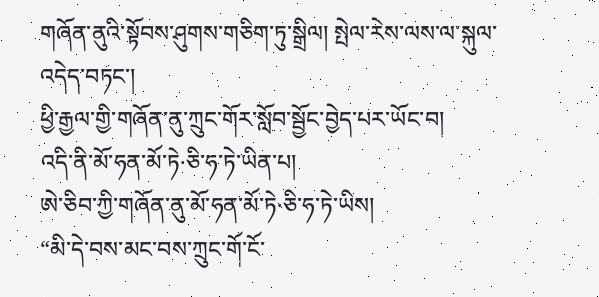གཞོན་ནུའི་སྟོབས་ཤུགས་གཅིག་ཏུ་སྒྲིལ། སྤེལ་རེས་ལས་ལ་སྐུལ་འདེད་བཏང་།
ཕྱི་རྒྱལ་གྱི་གཞོན་ནུ་ཀྲུང་གོར་སློབ་སྦྱོང་བྱེད་པར་ཡོང་བ།
འདི་ནི་མོ་ཧན་མོ་ཏེ·ཅི་ཧ་ཏེ་ཡིན་པ།
ཨེ་ཅིབ་ཀྱི་གཞོན་ནུ་མོ་ཧན་མོ་ཏེ·ཅི་ཧ་ཏེ་ཡིས།
“མི་དེ་བས་མང་བས་ཀྲུང་གོ་ངོ་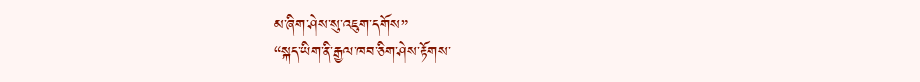མ་ཞིག་ཤེས་སུ་འཇུག་དགོས”
“སྐད་ཡིག་ནི་རྒྱལ་ཁབ་ཅིག་ཤེས་རྟོགས་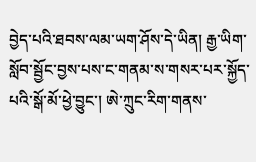བྱེད་པའི་ཐབས་ལམ་ཡག་ཤོས་དེ་ཡིན། རྒྱ་ཡིག་སློབ་སྦྱོང་བྱས་པས་ང་གནམ་ས་གསར་པར་སྐྱོད་པའི་སྒོ་མོ་ཕྱེ་བྱུང་། ཨེ་ཀྲུང་རིག་གནས་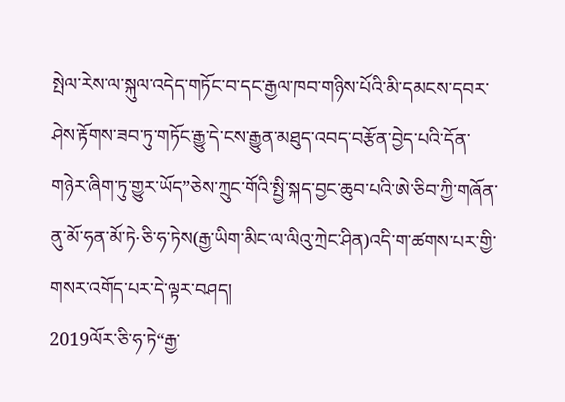སྤེལ་རེས་ལ་སྐུལ་འདེད་གཏོང་བ་དང་རྒྱལ་ཁབ་གཉིས་པོའི་མི་དམངས་དབར་ཤེས་རྟོགས་ཟབ་ཏུ་གཏོང་རྒྱུ་དེ་ངས་རྒྱུན་མཐུད་འབད་བརྩོན་བྱེད་པའི་དོན་གཉེར་ཞིག་ཏུ་གྱུར་ཡོད”ཅེས་ཀྲུང་གོའི་སྤྱི་སྐད་བྱང་ཆུབ་པའི་ཨེ་ཅིབ་ཀྱི་གཞོན་ནུ་མོ་ཧན་མོ་ཏེ·ཅི་ཧ་ཏེས(རྒྱ་ཡིག་མིང་ལ་ལིའུ་ཀྲེང་ཤིན)འདི་ག་ཚགས་པར་གྱི་གསར་འགོད་པར་དེ་ལྟར་བཤད།
2019ལོར་ཅི་ཧ་ཏེ“རྒྱ་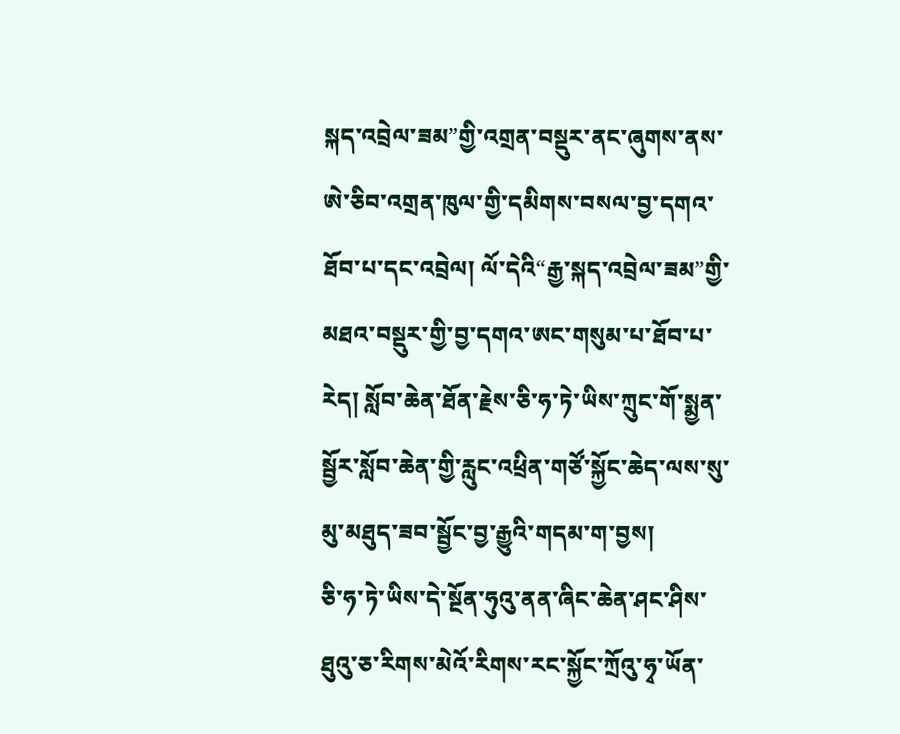སྐད་འབྲེལ་ཟམ”གྱི་འགྲན་བསྡུར་ནང་ཞུགས་ནས་ཨེ་ཅིབ་འགྲན་ཁུལ་གྱི་དམིགས་བསལ་བྱ་དགའ་ཐོབ་པ་དང་འབྲེལ། ལོ་དེའི“རྒྱ་སྐད་འབྲེལ་ཟམ”གྱི་མཐའ་བསྡུར་གྱི་བྱ་དགའ་ཨང་གསུམ་པ་ཐོབ་པ་རེད། སློབ་ཆེན་ཐོན་རྗེས་ཅི་ཧ་ཏེ་ཡིས་ཀྲུང་གོ་སྨྱན་སྦྱོར་སློབ་ཆེན་གྱི་རླུང་འཕྲིན་གཙོ་སྐྱོང་ཆེད་ལས་སུ་མུ་མཐུད་ཟབ་སྦྱོང་བྱ་རྒྱུའི་གདམ་ག་བྱས།
ཅི་ཧ་ཏེ་ཡིས་དེ་སྔོན་ཧུའུ་ནན་ཞིང་ཆེན་ཤང་ཤིས་ཐུའུ་ཅ་རིགས་མེའོ་རིགས་རང་སྐྱོང་ཀྲོའུ་ཧྭ་ཡོན་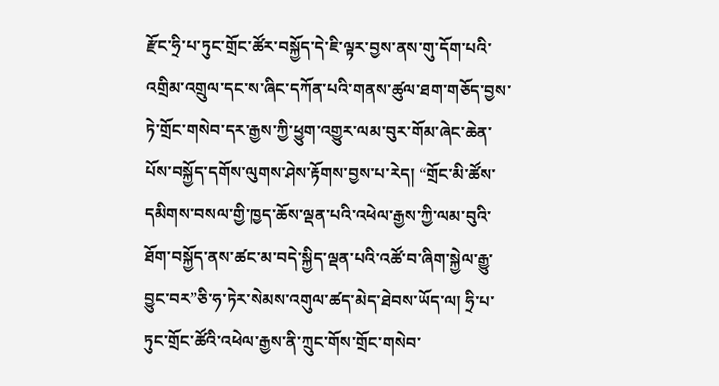རྫོང་ཧྲི་པ་ཏུང་གྲོང་ཚོར་བསྐྱོད་དེ་ཇི་ལྟར་བྱས་ནས་གུ་དོག་པའི་འགྲིམ་འགྲུལ་དང་ས་ཞིང་དཀོན་པའི་གནས་ཚུལ་ཐག་གཅོད་བྱས་ཏེ་གྲོང་གསེབ་དར་རྒྱས་ཀྱི་ཕྱུག་འགྱུར་ལམ་བུར་གོམ་ཞེང་ཆེན་པོས་བསྐྱོད་དགོས་ལུགས་ཤེས་རྟོགས་བྱས་པ་རེད། “གྲོང་མི་ཚོས་དམིགས་བསལ་གྱི་ཁྱད་ཆོས་ལྡན་པའི་འཕེལ་རྒྱས་ཀྱི་ལམ་བུའི་ཐོག་བསྐྱོད་ནས་ཚང་མ་བདེ་སྐྱིད་ལྡན་པའི་འཚོ་བ་ཞིག་སྐྱེལ་རྒྱུ་བྱུང་བར”ཅི་ཧ་ཏེར་སེམས་འགུལ་ཚད་མེད་ཐེབས་ཡོད་ལ། ཧྲི་པ་ཏུང་གྲོང་ཚོའི་འཕེལ་རྒྱས་ནི་ཀྲུང་གོས་གྲོང་གསེབ་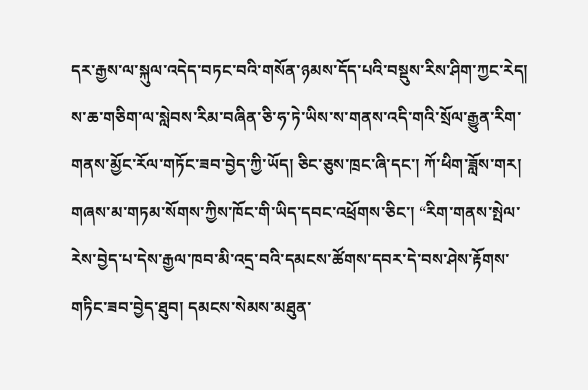དར་རྒྱས་ལ་སྐུལ་འདེད་བཏང་བའི་གསོན་ཉམས་དོད་པའི་བསྡུས་རིས་ཤིག་ཀྱང་རེད།
ས་ཆ་གཅིག་ལ་སླེབས་རིམ་བཞིན་ཅི་ཧ་ཏེ་ཡིས་ས་གནས་འདི་གའི་སྲོལ་རྒྱུན་རིག་གནས་མྱོང་རོལ་གཏོང་ཟབ་བྱེད་ཀྱི་ཡོད། ཅིང་ཅུས་ཁྲང་ཞི་དང་། ཀོ་ཕིག་ཟློས་གར། གཞས་མ་གཏམ་སོགས་ཀྱིས་ཁོང་གི་ཡིད་དབང་འཕྲོགས་ཅིང་། “རིག་གནས་སྤེལ་རེས་བྱེད་པ་དེས་རྒྱལ་ཁབ་མི་འདྲ་བའི་དམངས་ཚོགས་དབར་དེ་བས་ཤེས་རྟོགས་གཏིང་ཟབ་བྱེད་ཐུབ། དམངས་སེམས་མཐུན་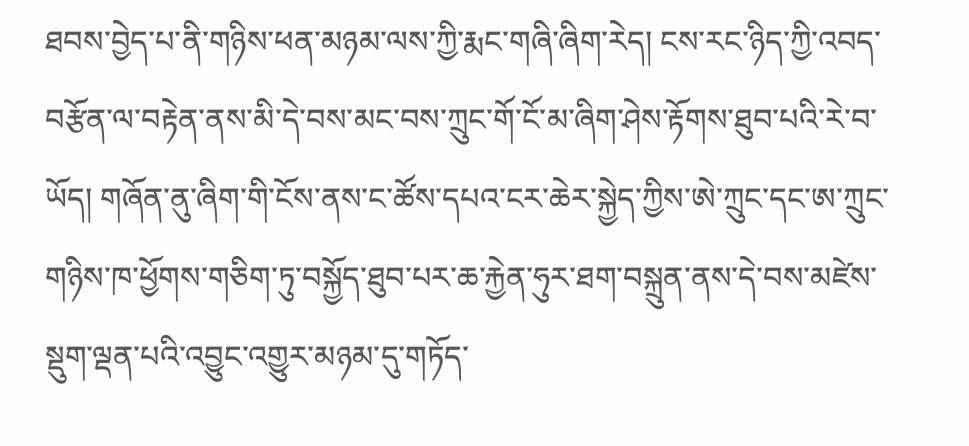ཐབས་བྱེད་པ་ནི་གཉིས་ཕན་མཉམ་ལས་ཀྱི་རྨང་གཞི་ཞིག་རེད། ངས་རང་ཉིད་ཀྱི་འབད་བརྩོན་ལ་བརྟེན་ནས་མི་དེ་བས་མང་བས་ཀྲུང་གོ་ངོ་མ་ཞིག་ཤེས་རྟོགས་ཐུབ་པའི་རེ་བ་ཡོད། གཞོན་ནུ་ཞིག་གི་ངོས་ནས་ང་ཚོས་དཔའ་ངར་ཆེར་སྐྱེད་ཀྱིས་ཨེ་ཀྲུང་དང་ཨ་ཀྲུང་གཉིས་ཁ་ཕྱོགས་གཅིག་ཏུ་བསྐྱོད་ཐུབ་པར་ཆ་རྐྱེན་ཧུར་ཐག་བསྐྲུན་ནས་དེ་བས་མཛེས་སྡུག་ལྡན་པའི་འབྱུང་འགྱུར་མཉམ་དུ་གཏོད་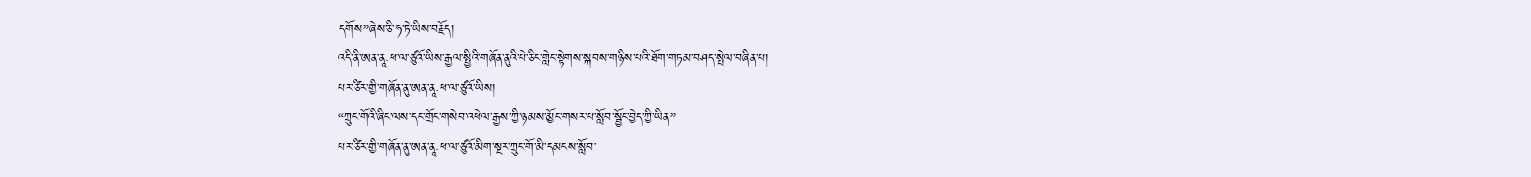དགོས”ཞེས་ཅི་ཧ་ཏེ་ཡིས་བརྗོད།
འདི་ནི་ཨན་ནཱ·ཕ་ལ་ཙུའོ་ཡིས་རྒྱལ་སྤྱིའི་གཞོན་ནུའི་པེ་ཅིང་གླེང་སྟེགས་སྐབས་གཉིས་པའི་ཐོག་གཏམ་བཤད་སྤེལ་བཞིན་པ།
པར་ཙིར་གྱི་གཞོན་ནུ་ཨན་ནཱ·ཕ་ལ་ཙུའོ་ཡིས།
“ཀྲུང་གོའི་ཞིང་ལས་དང་གྲོང་གསེབ་འཕེལ་རྒྱས་ཀྱི་ཉམས་མྱོང་གསར་པ་སློབ་སྦྱོང་བྱེད་ཀྱི་ཡིན”
པར་ཙིར་གྱི་གཞོན་ནུ་ཨན་ནཱ·ཕ་ལ་ཙུའོ་མིག་སྔར་ཀྲུང་གོ་མི་དམངས་སློབ་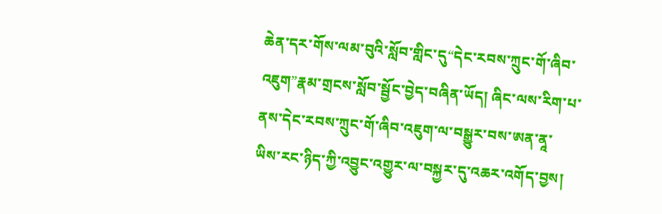ཆེན་དར་གོས་ལམ་བུའི་སློབ་གླིང་དུ“དེང་རབས་ཀྲུང་གོ་ཞིབ་འཇུག”རྣམ་གྲངས་སློབ་སྦྱོང་བྱེད་བཞིན་ཡོད། ཞིང་ལས་རིག་པ་ནས་དེང་རབས་ཀྲུང་གོ་ཞིབ་འཇུག་ལ་བསྒྱུར་བས་ཨན་ནཱ་ཡིས་རང་ཉིད་ཀྱི་འབྱུང་འགྱུར་ལ་བསྐྱར་དུ་འཆར་འགོད་བྱས།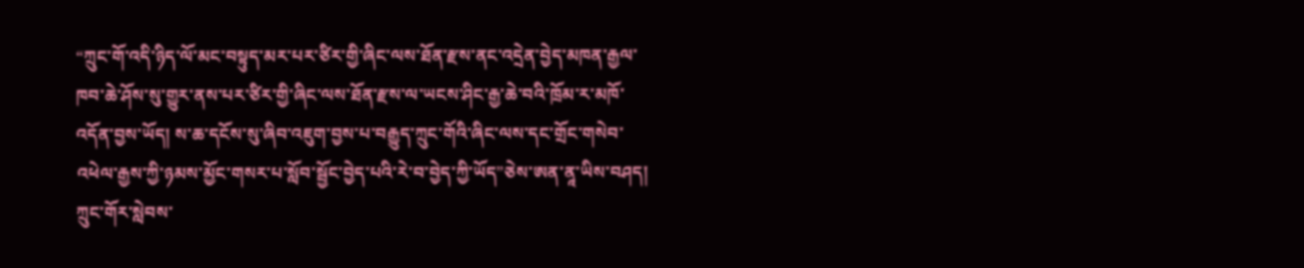“ཀྲུང་གོ་འདི་ཉིད་ལོ་མང་བསྟུད་མར་པར་ཙིར་གྱི་ཞིང་ལས་ཐོན་རྫས་ནང་འདྲེན་བྱེད་མཁན་རྒྱལ་ཁབ་ཆེ་ཤོས་སུ་གྱུར་ནས་པར་ཙིར་གྱི་ཞིང་ལས་ཐོན་རྫས་ལ་ཡངས་ཤིང་རྒྱ་ཆེ་བའི་ཁྲོམ་ར་མཁོ་འདོན་བྱས་ཡོད། ས་ཆ་དངོས་སུ་ཞིབ་འཇུག་བྱས་པ་བརྒྱུད་ཀྲུང་གོའི་ཞིང་ལས་དང་གྲོང་གསེབ་འཕེལ་རྒྱས་ཀྱི་ཉམས་མྱོང་གསར་པ་སློབ་སྦྱོང་བྱེད་པའི་རེ་བ་བྱེད་ཀྱི་ཡོད”ཅེས་ཨན་ནཱ་ཡིས་བཤད།
ཀྲུང་གོར་སླེབས་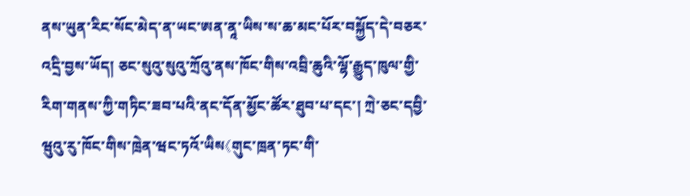ནས་ཡུན་རིང་སོང་མེད་ན་ཡང་ཨན་ནཱ་ཡིས་ས་ཆ་མང་པོར་བསྐྱོད་དེ་བཅར་འདྲི་བྱས་ཡོད། ཅང་སུའུ་སུའུ་ཀྲོའུ་ནས་ཁོང་གིས་འབྲི་ཆུའི་ལྷོ་རྒྱུད་ཁུལ་གྱི་རིག་གནས་ཀྱི་གཏིང་ཟབ་པའི་ནང་དོན་མྱོང་ཚོར་ཐུབ་པ་དང་། ཀྲེ་ཅང་དབྱི་ཝུའུ་རུ་ཁོང་གིས་ཁྲེན་ཝང་ཏའོ་ཡིས《གུང་ཁྲན་ཏང་གི་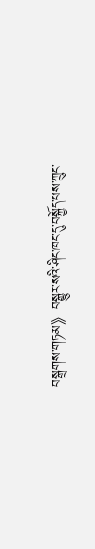བསྒྲགས་གཏམ》བསྒྱུར་སའི་ཤིང་ཁང་དུ་བསྐྱོད་པས་ཀྲུང་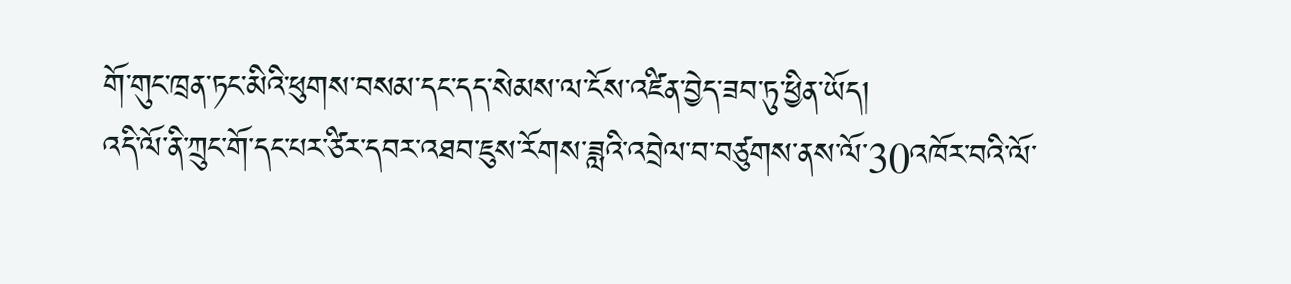གོ་གུང་ཁྲན་ཏང་མིའི་ཕུགས་བསམ་དང་དད་སེམས་ལ་ངོས་འཛིན་བྱེད་ཟབ་ཏུ་ཕྱིན་ཡོད།
འདི་ལོ་ནི་ཀྲུང་གོ་དང་པར་ཙིར་དབར་འཐབ་ཇུས་རོགས་ཟླའི་འབྲེལ་བ་བཙུགས་ནས་ལོ་30འཁོར་བའི་ལོ་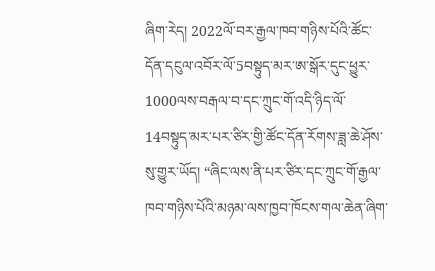ཞིག་རེད། 2022ལོ་བར་རྒྱལ་ཁབ་གཉིས་པོའི་ཚོང་དོན་དངུལ་འབོར་ལོ་5བསྟུད་མར་ཨ་སྒོར་དུང་ཕྱུར་1000ལས་བརྒལ་བ་དང་ཀྲུང་གོ་འདི་ཉིད་ལོ་14བསྟུད་མར་པར་ཙིར་གྱི་ཚོང་དོན་རོགས་ཟླ་ཆེ་ཤོས་སུ་གྱུར་ཡོད། “ཞིང་ལས་ནི་པར་ཙིར་དང་ཀྲུང་གོ་རྒྱལ་ཁབ་གཉིས་པོའི་མཉམ་ལས་ཁྱབ་ཁོངས་གལ་ཆེན་ཞིག་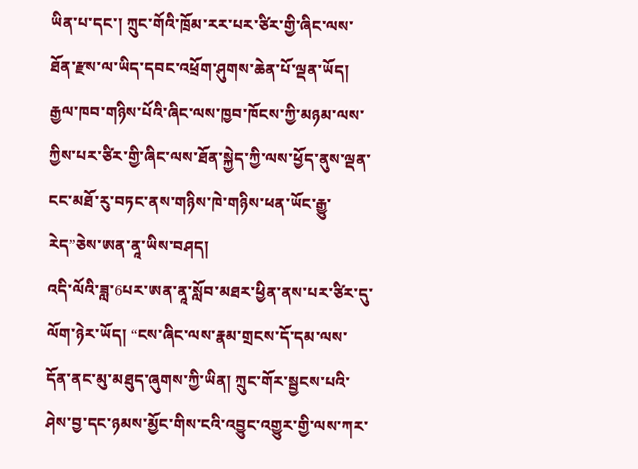ཡིན་པ་དང་། ཀྲུང་གོའི་ཁྲོམ་རར་པར་ཙིར་གྱི་ཞིང་ལས་ཐོན་རྫས་ལ་ཡིད་དབང་འཕྲོག་ཤུགས་ཆེན་པོ་ལྡན་ཡོད། རྒྱལ་ཁབ་གཉིས་པོའི་ཞིང་ལས་ཁྱབ་ཁོངས་ཀྱི་མཉམ་ལས་ཀྱིས་པར་ཙིར་གྱི་ཞིང་ལས་ཐོན་སྐྱེད་ཀྱི་ལས་ཕྱོད་ནུས་ལྡན་ངང་མཐོ་རུ་བཏང་ནས་གཉིས་ཁེ་གཉིས་ཕན་ཡོང་རྒྱུ་རེད”ཅེས་ཨན་ནཱ་ཡིས་བཤད།
འདི་ལོའི་ཟླ་6པར་ཨན་ནཱ་སློབ་མཐར་ཕྱིན་ནས་པར་ཙིར་དུ་ལོག་ཉེར་ཡོད། “ངས་ཞིང་ལས་རྣམ་གྲངས་དོ་དམ་ལས་དོན་ནང་མུ་མཐུད་ཞུགས་ཀྱི་ཡིན། ཀྲུང་གོར་སྦྱངས་པའི་ཤེས་བྱ་དང་ཉམས་མྱོང་གིས་ངའི་འབྱུང་འགྱུར་གྱི་ལས་ཀར་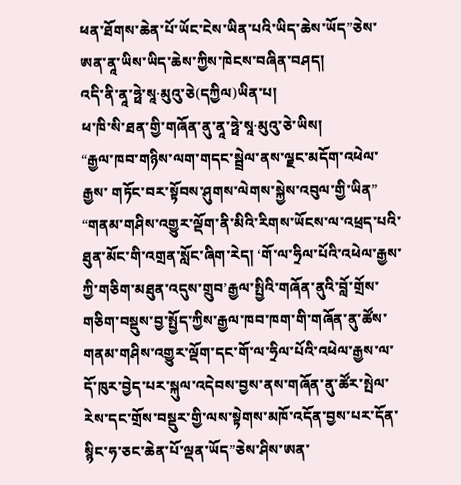ཕན་ཐོགས་ཆེན་པོ་ཡོང་ངེས་ཡིན་པའི་ཡིད་ཆེས་ཡོད”ཅེས་ཨན་ནཱ་ཡིས་ཡིད་ཆེས་ཀྱིས་ཁེངས་བཞིན་བཤད།
འདི་ནི་ནཱ་ཧྥེ་སཱ·མུའུ་ཅེ(དཀྱིལ)ཡིན་པ།
ཕ་ཁི་སི་ཐན་གྱི་གཞོན་ནུ་ནཱ་ཧྥེ་སཱ·མུའུ་ཅེ་ཡིས།
“རྒྱལ་ཁབ་གཉིས་ལག་གདང་སྦྲེལ་ནས་ལྗང་མདོག་འཕེལ་རྒྱས་ གཏོང་བར་སྟོབས་ཤུགས་ལེགས་སྐྱེས་འབུལ་གྱི་ཡིན”
“གནམ་གཤིས་འགྱུར་ལྡོག་ནི་མིའི་རིགས་ཡོངས་ལ་འཕྲད་པའི་ཐུན་མོང་གི་འགྲན་སློང་ཞིག་རེད། ‘གོ་ལ་ཧྲིལ་པོའི་འཕེལ་རྒྱས་ཀྱི་གཅིག་མཐུན་འདུས་གྲུབ’རྒྱལ་སྤྱིའི་གཞོན་ནུའི་བློ་གྲོས་གཅིག་བསྡུས་བྱ་སྤྱོད་ཀྱིས་རྒྱལ་ཁབ་ཁག་གི་གཞོན་ནུ་ཚོས་གནམ་གཤིས་འགྱུར་ལྡོག་དང་གོ་ལ་ཧྲིལ་པོའི་འཕེལ་རྒྱས་ལ་དོ་ཁུར་བྱེད་པར་སྐུལ་འདེབས་བྱས་ནས་གཞོན་ནུ་ཚོར་སྤེལ་རེས་དང་གྲོས་བསྡུར་གྱི་ལས་སྟེགས་མཁོ་འདོན་བྱས་པར་དོན་སྙིང་ཧ་ཅང་ཆེན་པོ་ལྡན་ཡོད”ཅེས་ཤིས་ཨན་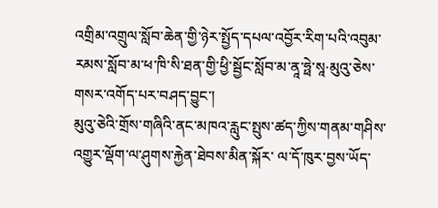འགྲིམ་འགྲུལ་སློབ་ཆེན་གྱི་ཉེར་སྤྱོད་དཔལ་འབྱོར་རིག་པའི་འབུམ་རམས་སློབ་མ་ཕ་ཁི་སི་ཐན་གྱི་ཕྱི་སྦྱོང་སློབ་མ་ནཱ་ཧྥེ་སཱ·མུའུ་ཅེས་གསར་འགོད་པར་བཤད་བྱུང་།
མུའུ་ཅེའི་གྲོས་གཞིའི་ནང་མཁའ་རླུང་སྤུས་ཚད་ཀྱིས་གནམ་གཤིས་འགྱུར་ལྡོག་ལ་ཤུགས་རྐྱེན་ཐེབས་མིན་སྐོར་ ལ་དོ་ཁུར་བྱས་ཡོད་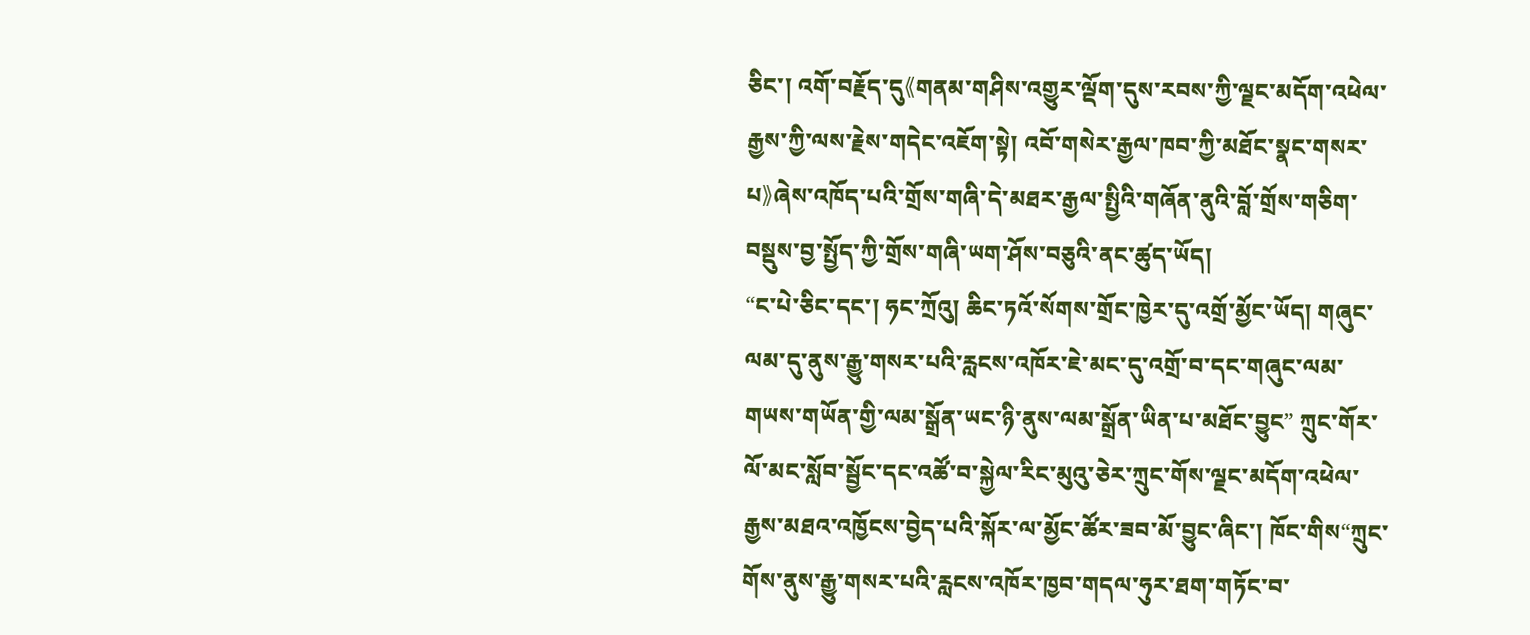ཅིང་། འགོ་བརྗོད་དུ《གནམ་གཤིས་འགྱུར་ལྡོག་དུས་རབས་ཀྱི་ལྗང་མདོག་འཕེལ་རྒྱས་ཀྱི་ལས་རྗེས་གདེང་འཇོག་སྟེ། འབོ་གསེར་རྒྱལ་ཁབ་ཀྱི་མཐོང་སྣང་གསར་པ》ཞེས་འཁོད་པའི་གྲོས་གཞི་དེ་མཐར་རྒྱལ་སྤྱིའི་གཞོན་ནུའི་བློ་གྲོས་གཅིག་བསྡུས་བྱ་སྤྱོད་ཀྱི་གྲོས་གཞི་ཡག་ཤོས་བཅུའི་ནང་ཚུད་ཡོད།
“ང་པེ་ཅིང་དང་། ཧང་ཀྲོའུ། ཆིང་ཏའོ་སོགས་གྲོང་ཁྱེར་དུ་འགྲོ་མྱོང་ཡོད། གཞུང་ལམ་དུ་ནུས་རྒྱུ་གསར་པའི་རླངས་འཁོར་ཇེ་མང་དུ་འགྲོ་བ་དང་གཞུང་ལམ་གཡས་གཡོན་གྱི་ལམ་སྒྲོན་ཡང་ཉི་ནུས་ལམ་སྒྲོན་ཡིན་པ་མཐོང་བྱུང” ཀྲུང་གོར་ལོ་མང་སློབ་སྦྱོང་དང་འཚོ་བ་སྐྱེལ་རིང་མུའུ་ཅེར་ཀྲུང་གོས་ལྗང་མདོག་འཕེལ་རྒྱས་མཐའ་འཁྱོངས་བྱེད་པའི་སྐོར་ལ་མྱོང་ཚོར་ཟབ་མོ་བྱུང་ཞིང་། ཁོང་གིས“ཀྲུང་གོས་ནུས་རྒྱུ་གསར་པའི་རླངས་འཁོར་ཁྱབ་གདལ་ཧུར་ཐག་གཏོང་བ་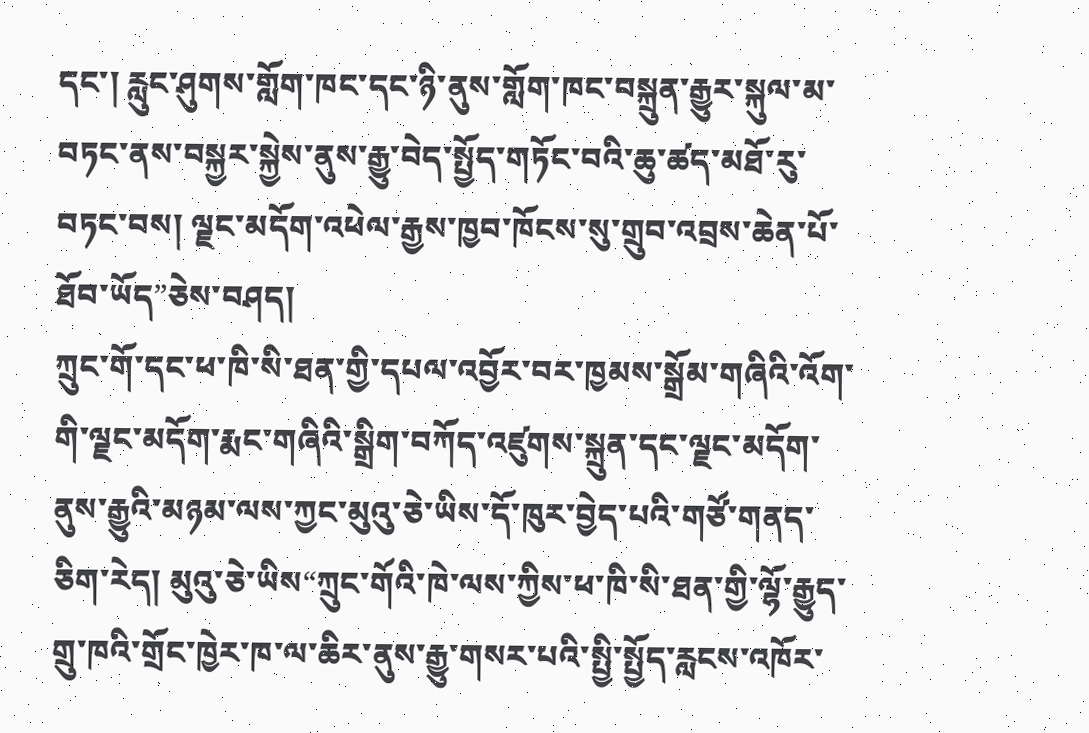དང་། རླུང་ཤུགས་གློག་ཁང་དང་ཉི་ནུས་གློག་ཁང་བསྐྲུན་རྒྱུར་སྐུལ་མ་བཏང་ནས་བསྐྱར་སྐྱེས་ནུས་རྒྱུ་བེད་སྤྱོད་གཏོང་བའི་ཆུ་ཚད་མཐོ་རུ་བཏང་བས། ལྗང་མདོག་འཕེལ་རྒྱས་ཁྱབ་ཁོངས་སུ་གྲུབ་འབྲས་ཆེན་པོ་ཐོབ་ཡོད”ཅེས་བཤད།
ཀྲུང་གོ་དང་ཕ་ཁི་སི་ཐན་གྱི་དཔལ་འབྱོར་བར་ཁྱམས་སྒྲོམ་གཞིའི་འོག་གི་ལྗང་མདོག་རྨང་གཞིའི་སྒྲིག་བཀོད་འཛུགས་སྐྲུན་དང་ལྗང་མདོག་ནུས་རྒྱུའི་མཉམ་ལས་ཀྱང་མུའུ་ཅེ་ཡིས་དོ་ཁུར་བྱེད་པའི་གཙོ་གནད་ཅིག་རེད། མུའུ་ཅེ་ཡིས“ཀྲུང་གོའི་ཁེ་ལས་ཀྱིས་ཕ་ཁི་སི་ཐན་གྱི་ལྷོ་རྒྱུད་གྲུ་ཁའི་གྲོང་ཁྱེར་ཁ་ལ་ཆིར་ནུས་རྒྱུ་གསར་པའི་སྤྱི་སྤྱོད་རླངས་འཁོར་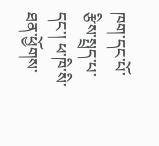ཁག་དང་པོ་རྩིས་སྤྲད་པ་དང་། ཕ་ཁི་སི་ཐན་ཕྱོགས་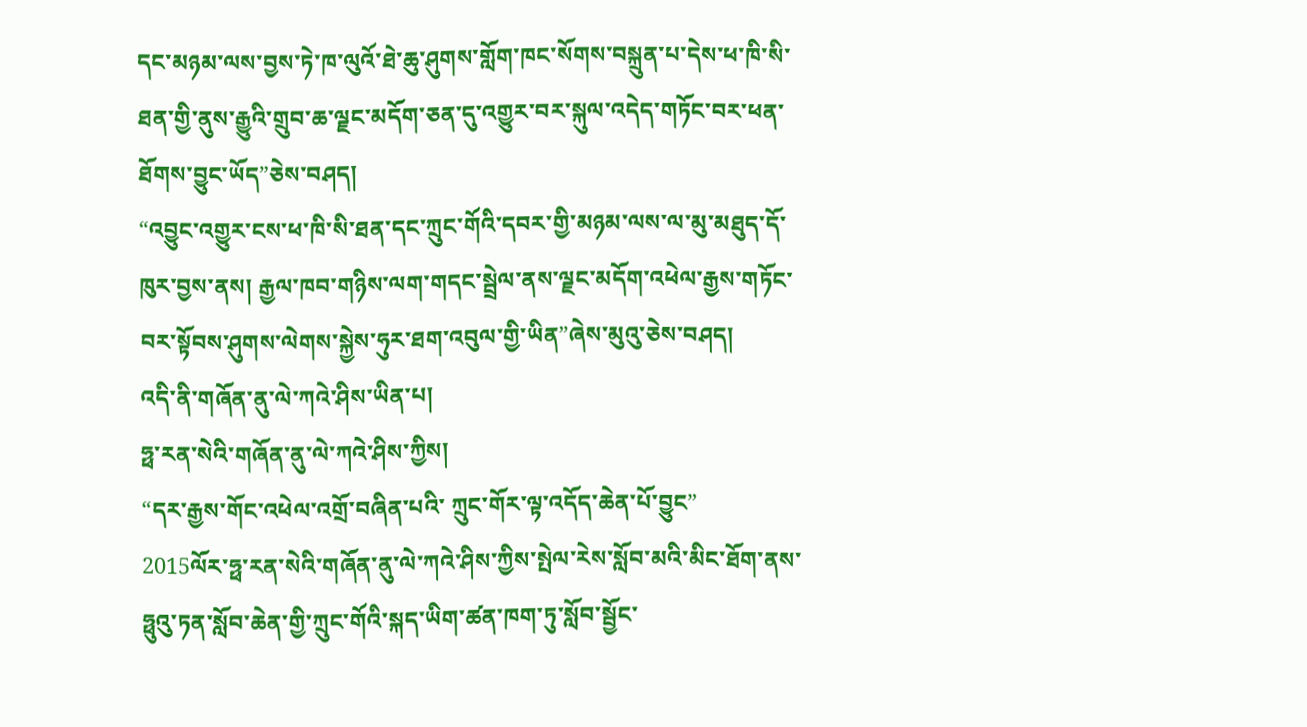དང་མཉམ་ལས་བྱས་ཏེ་ཁ་ལུའོ་ཐེ་ཆུ་ཤུགས་གློག་ཁང་སོགས་བསྐྲུན་པ་དེས་ཕ་ཁི་སི་ཐན་གྱི་ནུས་རྒྱུའི་གྲུབ་ཆ་ལྗང་མདོག་ཅན་དུ་འགྱུར་བར་སྐུལ་འདེད་གཏོང་བར་ཕན་ཐོགས་བྱུང་ཡོད”ཅེས་བཤད།
“འབྱུང་འགྱུར་ངས་ཕ་ཁི་སི་ཐན་དང་ཀྲུང་གོའི་དབར་གྱི་མཉམ་ལས་ལ་མུ་མཐུད་དོ་ཁུར་བྱས་ནས། རྒྱལ་ཁབ་གཉིས་ལག་གདང་སྦྲེལ་ནས་ལྗང་མདོག་འཕེལ་རྒྱས་གཏོང་བར་སྟོབས་ཤུགས་ལེགས་སྐྱེས་ཧུར་ཐག་འབུལ་གྱི་ཡིན”ཞེས་མུའུ་ཅེས་བཤད།
འདི་ནི་གཞོན་ནུ་ལེ་ཀའེ་ཤིས་ཡིན་པ།
ཧྥ་རན་སེའི་གཞོན་ནུ་ལེ་ཀའེ་ཤིས་ཀྱིས།
“དར་རྒྱས་གོང་འཕེལ་འགྲོ་བཞིན་པའི་ ཀྲུང་གོར་ལྟ་འདོད་ཆེན་པོ་བྱུང”
2015ལོར་ཧྥ་རན་སེའི་གཞོན་ནུ་ལེ་ཀའེ་ཤིས་ཀྱིས་སྤེལ་རེས་སློབ་མའི་མིང་ཐོག་ནས་ཧྥུའུ་ཏན་སློབ་ཆེན་གྱི་ཀྲུང་གོའི་སྐད་ཡིག་ཚན་ཁག་ཏུ་སློབ་སྦྱོང་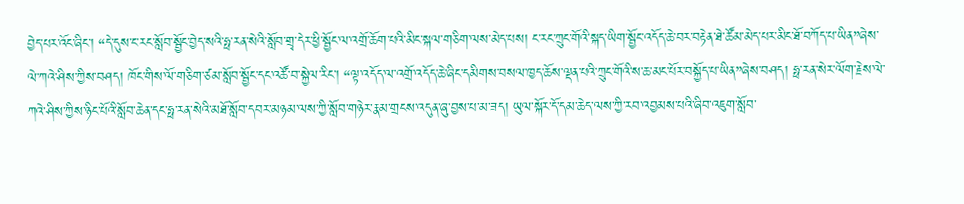བྱེད་པར་འོང་ཞིང་། “དེ་དུས་ང་རང་སློབ་སྦྱོང་བྱེད་སའི་ཧྥ་རན་སེའི་སློབ་གྲྭ་དེར་ཕྱི་སྦྱོང་ལ་འགྲོ་ཆོག་པའི་མིང་སྐལ་གཅིག་ལས་མེད་པས། ང་རང་ཀྲུང་གོའི་སྐད་ཡིག་སྦྱོང་འདོད་ཆེ་བར་བརྟེན་ཐེ་ཚོམ་མེད་པར་མིང་ཐོ་བཀོད་པ་ཡིན”ཞེས་ལེ་ཀའེ་ཤིས་ཀྱིས་བཤད། ཁོང་གིས་ལོ་གཅིག་ཙམ་སློབ་སྦྱོང་དང་འཚོ་བ་སྐྱེལ་རིང་། “ལྟ་འདོད་ལ་འགྲོ་འདོད་ཆེ་ཞིང་དམིགས་བསལ་ཁྱད་ཆོས་ལྡན་པའི་ཀྲུང་གོའི་ས་ཆ་མང་པོར་བསྐྱོད་པ་ཡིན”ཞེས་བཤད། ཧྥ་རན་སེར་ལོག་རྗེས་ལེ་ཀའེ་ཤིས་ཀྱིས་ཉིང་པོའི་སློབ་ཆེན་དང་ཧྥ་རན་སེའི་མཐོ་སློབ་དབར་མཉམ་ལས་ཀྱི་སློབ་གཉེར་རྣམ་གྲངས་འདུན་ཞུ་བྱས་པ་མ་ཟད། ཡུལ་སྐོར་དོ་དམ་ཆེད་ལས་ཀྱི་རབ་འབྱམས་པའི་ཞིབ་འཇུག་སློབ་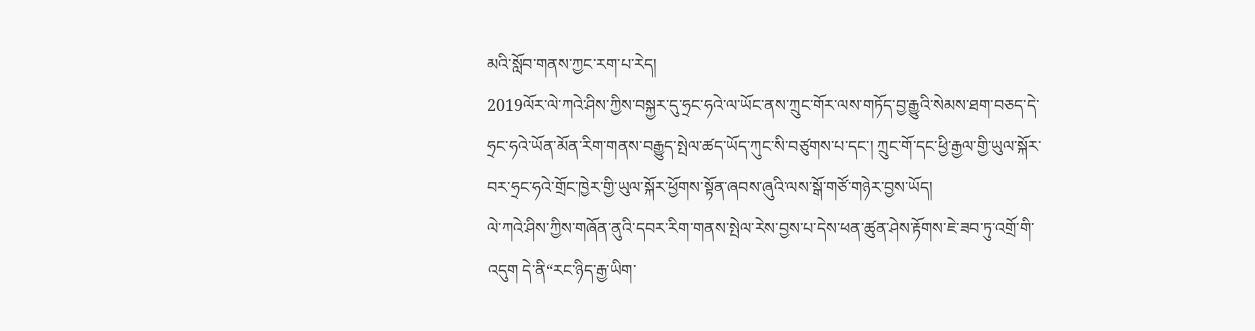མའི་སློབ་གནས་ཀྱང་རག་པ་རེད།
2019ལོར་ལེ་ཀའེ་ཤིས་ཀྱིས་བསྐྱར་དུ་ཧྲང་ཧའེ་ལ་ཡོང་ནས་ཀྲུང་གོར་ལས་གཏོད་བྱ་རྒྱུའི་སེམས་ཐག་བཅད་དེ་ཧྲང་ཧའེ་ཡོན་མོན་རིག་གནས་བརྒྱུད་སྤེལ་ཚད་ཡོད་ཀུང་སི་བཙུགས་པ་དང་། ཀྲུང་གོ་དང་ཕྱི་རྒྱལ་གྱི་ཡུལ་སྐོར་བར་ཧྲང་ཧའེ་གྲོང་ཁྱེར་གྱི་ཡུལ་སྐོར་ཕྱོགས་སྟོན་ཞབས་ཞུའི་ལས་སྒོ་གཙོ་གཉེར་བྱས་ཡོད།
ལེ་ཀའེ་ཤིས་ཀྱིས་གཞོན་ནུའི་དབར་རིག་གནས་སྤེལ་རེས་བྱས་པ་དེས་ཕན་ཚུན་ཤེས་རྟོགས་ཇེ་ཟབ་ཏུ་འགྲོ་གི་འདུག དེ་ནི“རང་ཉིད་རྒྱ་ཡིག་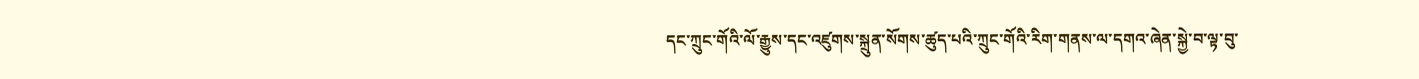དང་ཀྲུང་གོའི་ལོ་རྒྱུས་དང་འཛུགས་སྐྲུན་སོགས་ཚུད་པའི་ཀྲུང་གོའི་རིག་གནས་ལ་དགའ་ཞེན་སྐྱེ་བ་ལྟ་བུ་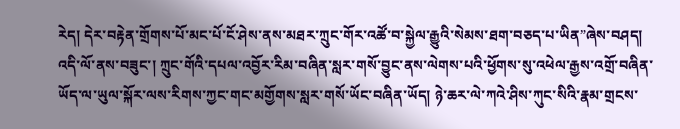རེད། དེར་བརྟེན་གྲོགས་པོ་མང་པོ་ངོ་ཤེས་ནས་མཐར་ཀྲུང་གོར་འཚོ་བ་སྐྱེལ་རྒྱུའི་སེམས་ཐག་བཅད་པ་ཡིན”ཞེས་བཤད།
འདི་ལོ་ནས་བཟུང་། ཀྲུང་གོའི་དཔལ་འབྱོར་རིམ་བཞིན་སླར་གསོ་བྱུང་ནས་ལེགས་པའི་ཕྱོགས་སུ་འཕེལ་རྒྱས་འགྲོ་བཞིན་ཡོད་ལ་ཡུལ་སྐོར་ལས་རིགས་ཀྱང་གང་མགྱོགས་སླར་གསོ་ཡོང་བཞིན་ཡོད། ཉེ་ཆར་ལེ་ཀའེ་ཤིས་ཀུང་སིའི་རྣམ་གྲངས་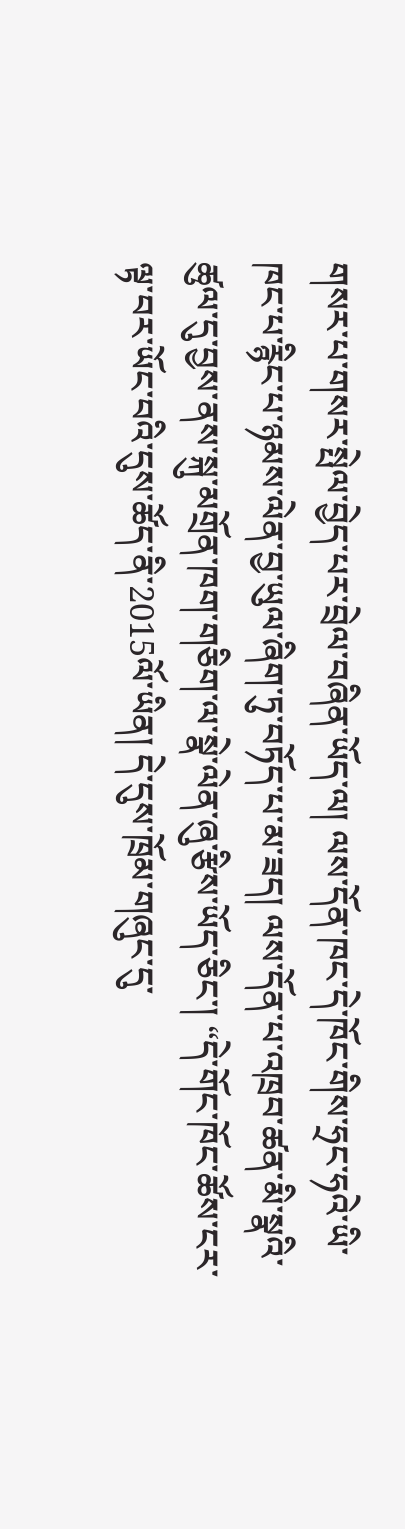གསར་པ་གསར་སྤེལ་བྱེད་པར་བྲེལ་བཞིན་ཡོད་ལ། ལས་དོན་ཁང་དེ་ཁོང་གིས་ཧྲང་ཧའེ་ཡི་ཁང་པ་རྙིང་པ་ཉམས་ལེན་བྱ་ཡུལ་ཞིག་ཏུ་བཏོད་པ་མ་ཟད། ལས་དོན་པ་འཁྲབ་ཚན་མི་སྣའི་ཚུལ་དུ་བྱས་ནས་སྐུ་མགྲོན་ཁག་གཅིག་ལ་སྣེ་ལེན་ཞུ་རྩིས་ཡོད་ཅིང་། “དེ་གོང་ཁོང་ཚོས་ངར་ལྟ་བར་ཡོང་བའི་དུས་ཚོད་ནི་2015ལོ་ཡིན། དེ་དུས་ཁྲོམ་གཞུང་དུ་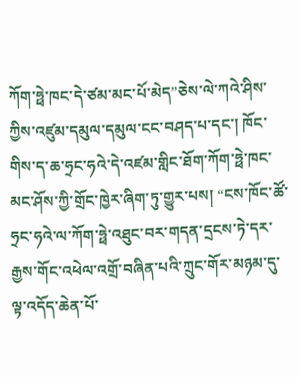ཀོག་ཧྥེ་ཁང་དེ་ཙམ་མང་པོ་མེད”ཅེས་ལེ་ཀའེ་ཤིས་ཀྱིས་འཛུམ་དམུལ་དམུལ་ངང་བཤད་པ་དང་། ཁོང་གིས་ད་ཆ་ཧྲང་ཧའེ་དེ་འཛམ་གླིང་ཐོག་ཀོག་ཧྥེ་ཁང་མང་ཤོས་ཀྱི་གྲོང་ཁྱེར་ཞིག་ཏུ་གྱུར་པས། “ངས་ཁོང་ཚོ་ཧྲང་ཧའེ་ལ་ཀོག་ཧྥེ་འཐུང་བར་གདན་དྲངས་ཏེ་དར་རྒྱས་གོང་འཕེལ་འགྲོ་བཞིན་པའི་ཀྲུང་གོར་མཉམ་དུ་ལྟ་འདོད་ཆེན་པོ་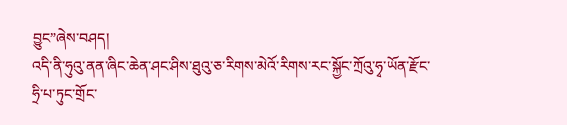བྱུང”ཞེས་བཤད།
འདི་ནི་ཧུའུ་ནན་ཞིང་ཆེན་ཤང་ཤིས་ཐུའུ་ཅ་རིགས་མེའོ་རིགས་རང་སྐྱོང་ཀྲོའུ་ཧྭ་ཡོན་རྫོང་ཧྲི་པ་ཏུང་གྲོང་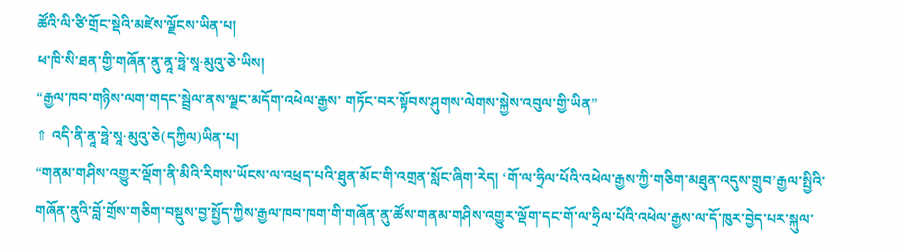ཚོའི་ལི་ཙི་གྲོང་སྡེའི་མཛེས་ལྗོངས་ཡིན་པ།
ཕ་ཁི་སི་ཐན་གྱི་གཞོན་ནུ་ནཱ་ཧྥེ་སཱ·མུའུ་ཅེ་ཡིས།
“རྒྱལ་ཁབ་གཉིས་ལག་གདང་སྦྲེལ་ནས་ལྗང་མདོག་འཕེལ་རྒྱས་ གཏོང་བར་སྟོབས་ཤུགས་ལེགས་སྐྱེས་འབུལ་གྱི་ཡིན”
⇑ འདི་ནི་ནཱ་ཧྥེ་སཱ·མུའུ་ཅེ(དཀྱིལ)ཡིན་པ།
“གནམ་གཤིས་འགྱུར་ལྡོག་ནི་མིའི་རིགས་ཡོངས་ལ་འཕྲད་པའི་ཐུན་མོང་གི་འགྲན་སློང་ཞིག་རེད། ‘གོ་ལ་ཧྲིལ་པོའི་འཕེལ་རྒྱས་ཀྱི་གཅིག་མཐུན་འདུས་གྲུབ’རྒྱལ་སྤྱིའི་གཞོན་ནུའི་བློ་གྲོས་གཅིག་བསྡུས་བྱ་སྤྱོད་ཀྱིས་རྒྱལ་ཁབ་ཁག་གི་གཞོན་ནུ་ཚོས་གནམ་གཤིས་འགྱུར་ལྡོག་དང་གོ་ལ་ཧྲིལ་པོའི་འཕེལ་རྒྱས་ལ་དོ་ཁུར་བྱེད་པར་སྐུལ་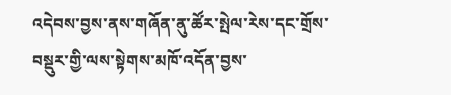འདེབས་བྱས་ནས་གཞོན་ནུ་ཚོར་སྤེལ་རེས་དང་གྲོས་བསྡུར་གྱི་ལས་སྟེགས་མཁོ་འདོན་བྱས་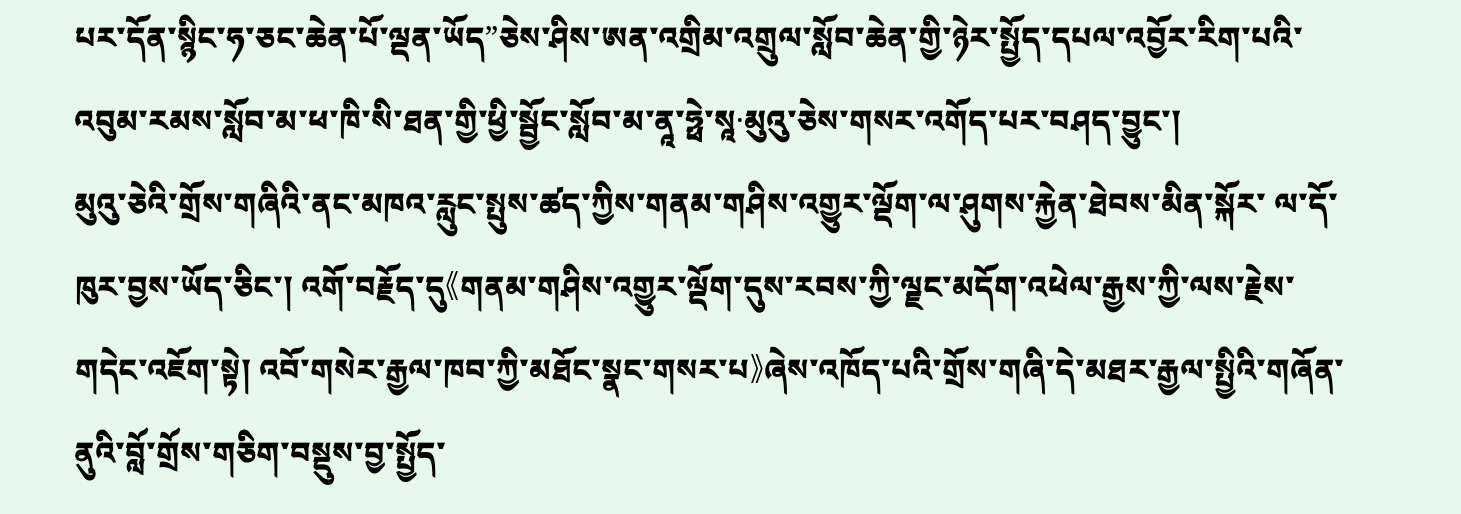པར་དོན་སྙིང་ཧ་ཅང་ཆེན་པོ་ལྡན་ཡོད”ཅེས་ཤིས་ཨན་འགྲིམ་འགྲུལ་སློབ་ཆེན་གྱི་ཉེར་སྤྱོད་དཔལ་འབྱོར་རིག་པའི་འབུམ་རམས་སློབ་མ་ཕ་ཁི་སི་ཐན་གྱི་ཕྱི་སྦྱོང་སློབ་མ་ནཱ་ཧྥེ་སཱ·མུའུ་ཅེས་གསར་འགོད་པར་བཤད་བྱུང་།
མུའུ་ཅེའི་གྲོས་གཞིའི་ནང་མཁའ་རླུང་སྤུས་ཚད་ཀྱིས་གནམ་གཤིས་འགྱུར་ལྡོག་ལ་ཤུགས་རྐྱེན་ཐེབས་མིན་སྐོར་ ལ་དོ་ཁུར་བྱས་ཡོད་ཅིང་། འགོ་བརྗོད་དུ《གནམ་གཤིས་འགྱུར་ལྡོག་དུས་རབས་ཀྱི་ལྗང་མདོག་འཕེལ་རྒྱས་ཀྱི་ལས་རྗེས་གདེང་འཇོག་སྟེ། འབོ་གསེར་རྒྱལ་ཁབ་ཀྱི་མཐོང་སྣང་གསར་པ》ཞེས་འཁོད་པའི་གྲོས་གཞི་དེ་མཐར་རྒྱལ་སྤྱིའི་གཞོན་ནུའི་བློ་གྲོས་གཅིག་བསྡུས་བྱ་སྤྱོད་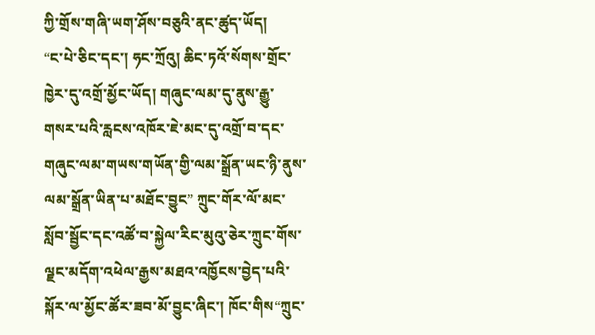ཀྱི་གྲོས་གཞི་ཡག་ཤོས་བཅུའི་ནང་ཚུད་ཡོད།
“ང་པེ་ཅིང་དང་། ཧང་ཀྲོའུ། ཆིང་ཏའོ་སོགས་གྲོང་ཁྱེར་དུ་འགྲོ་མྱོང་ཡོད། གཞུང་ལམ་དུ་ནུས་རྒྱུ་གསར་པའི་རླངས་འཁོར་ཇེ་མང་དུ་འགྲོ་བ་དང་གཞུང་ལམ་གཡས་གཡོན་གྱི་ལམ་སྒྲོན་ཡང་ཉི་ནུས་ལམ་སྒྲོན་ཡིན་པ་མཐོང་བྱུང” ཀྲུང་གོར་ལོ་མང་སློབ་སྦྱོང་དང་འཚོ་བ་སྐྱེལ་རིང་མུའུ་ཅེར་ཀྲུང་གོས་ལྗང་མདོག་འཕེལ་རྒྱས་མཐའ་འཁྱོངས་བྱེད་པའི་སྐོར་ལ་མྱོང་ཚོར་ཟབ་མོ་བྱུང་ཞིང་། ཁོང་གིས“ཀྲུང་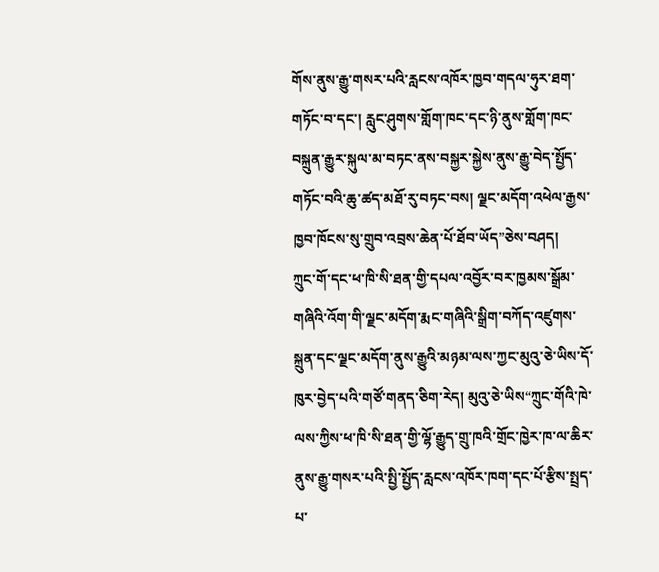གོས་ནུས་རྒྱུ་གསར་པའི་རླངས་འཁོར་ཁྱབ་གདལ་ཧུར་ཐག་གཏོང་བ་དང་། རླུང་ཤུགས་གློག་ཁང་དང་ཉི་ནུས་གློག་ཁང་བསྐྲུན་རྒྱུར་སྐུལ་མ་བཏང་ནས་བསྐྱར་སྐྱེས་ནུས་རྒྱུ་བེད་སྤྱོད་གཏོང་བའི་ཆུ་ཚད་མཐོ་རུ་བཏང་བས། ལྗང་མདོག་འཕེལ་རྒྱས་ཁྱབ་ཁོངས་སུ་གྲུབ་འབྲས་ཆེན་པོ་ཐོབ་ཡོད”ཅེས་བཤད།
ཀྲུང་གོ་དང་ཕ་ཁི་སི་ཐན་གྱི་དཔལ་འབྱོར་བར་ཁྱམས་སྒྲོམ་གཞིའི་འོག་གི་ལྗང་མདོག་རྨང་གཞིའི་སྒྲིག་བཀོད་འཛུགས་སྐྲུན་དང་ལྗང་མདོག་ནུས་རྒྱུའི་མཉམ་ལས་ཀྱང་མུའུ་ཅེ་ཡིས་དོ་ཁུར་བྱེད་པའི་གཙོ་གནད་ཅིག་རེད། མུའུ་ཅེ་ཡིས“ཀྲུང་གོའི་ཁེ་ལས་ཀྱིས་ཕ་ཁི་སི་ཐན་གྱི་ལྷོ་རྒྱུད་གྲུ་ཁའི་གྲོང་ཁྱེར་ཁ་ལ་ཆིར་ནུས་རྒྱུ་གསར་པའི་སྤྱི་སྤྱོད་རླངས་འཁོར་ཁག་དང་པོ་རྩིས་སྤྲད་པ་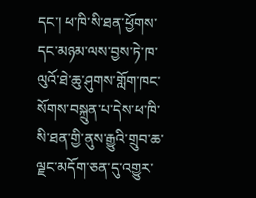དང་། ཕ་ཁི་སི་ཐན་ཕྱོགས་དང་མཉམ་ལས་བྱས་ཏེ་ཁ་ལུའོ་ཐེ་ཆུ་ཤུགས་གློག་ཁང་སོགས་བསྐྲུན་པ་དེས་ཕ་ཁི་སི་ཐན་གྱི་ནུས་རྒྱུའི་གྲུབ་ཆ་ལྗང་མདོག་ཅན་དུ་འགྱུར་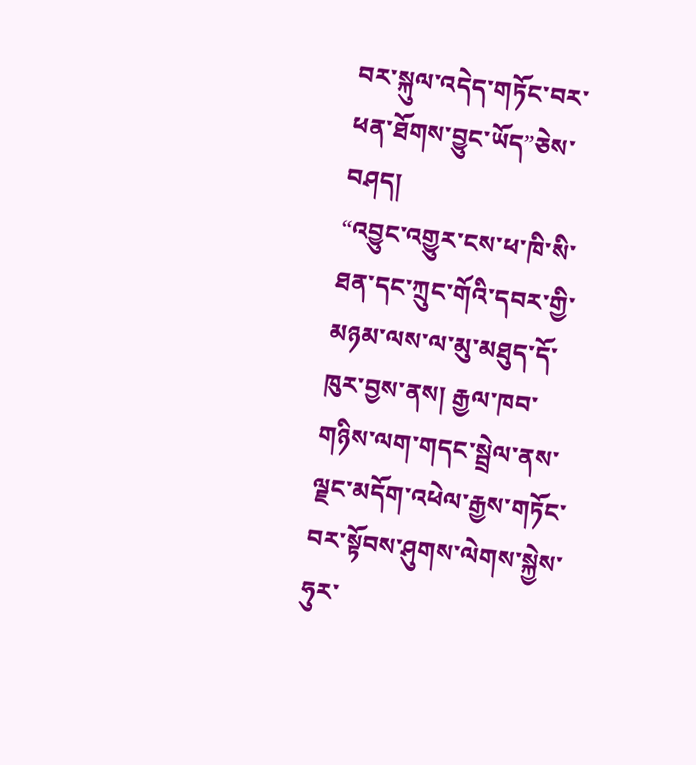བར་སྐུལ་འདེད་གཏོང་བར་ཕན་ཐོགས་བྱུང་ཡོད”ཅེས་བཤད།
“འབྱུང་འགྱུར་ངས་ཕ་ཁི་སི་ཐན་དང་ཀྲུང་གོའི་དབར་གྱི་མཉམ་ལས་ལ་མུ་མཐུད་དོ་ཁུར་བྱས་ནས། རྒྱལ་ཁབ་གཉིས་ལག་གདང་སྦྲེལ་ནས་ལྗང་མདོག་འཕེལ་རྒྱས་གཏོང་བར་སྟོབས་ཤུགས་ལེགས་སྐྱེས་ཧུར་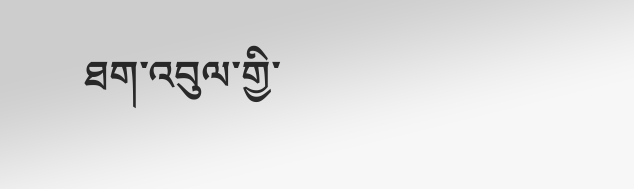ཐག་འབུལ་གྱི་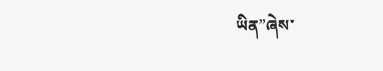ཡིན”ཞེས་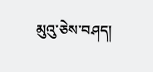མུའུ་ཅེས་བཤད།